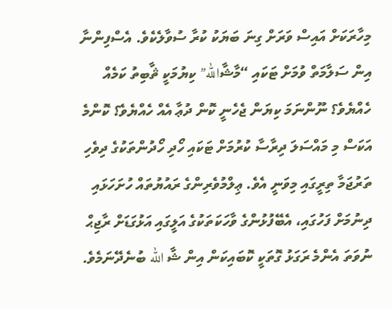މިހާރަކަށް އައިސް ވަރަށް ގިނަ ބަޔަކު ކުރާ ސުވާލެކެވެ. އެސްފިންނާ އިން ސަލާމަތް ވުމަށް ޓަކައި “މާޝާالله” ކިޔުމަކީ ޘާބިތު ކަމެއް ހެއްޔެވެ؟ ނޫންނަމަ ކިޔަން ޖެހެނީ ކޮން ދުޢާ އެއް ހެއްޔެވެ؟ ކޮންމެ އަކަސް މި މައްސަލަ ދިރާސާ ކުރުމަށް ޓަކައި ހޯދި ހޯދުންތަކުގެ ދިވެހި ތަރުޖަމާ ތިރީގައި މިވަނީ އެވެ. ޢިލްމުވެރިންގެ ރައުޔުތައް ހުށަހަޅައި ދިނުމަށް ފަހުގައި، އެބޭފުޅުންގެ ވާހަކަތަކުގެ އަލީގައި އަޅުގަޑަށް ރާޖިޙް ނުވަތަ އެންމެ ރަގަޅު ގޮތަކީ ކޮބައިކަން އިން ޝާ الله ބުނެދޭނަމެވެ.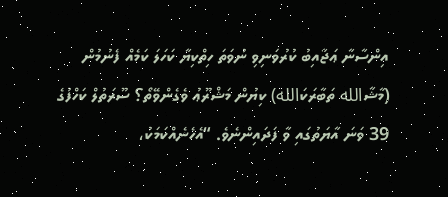އިންސާނާ ޢަޖާއިބު ކުރުވަނިވި ނުވަތަ ހިތްކިޔާ ކަހަލަ ކަމެއް ފެނުމުން (މާޝާالله ތަބާރަކަالله) ކިޔުން މަޝްރޫޢު ވެގެންވޭތޯ؟ ސޫރަތުލް ކަހްފުގެ 39 ވަނަ އާޔަތުގައި ވާ ފަދައިންނެވެ. “އެހެނެއްކަމަކު،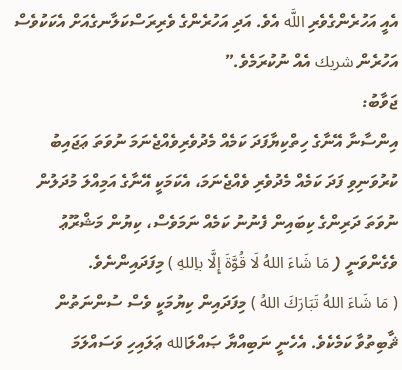އެއީ އަހުރެންގެވެރި اللَّه އެވެ. އަދި އަހުރެންގެ ވެރިރަސްކަލާނގެއަށް އެކަކުވެސް އަހުރެން شريك އެއް ނުކުރަމެވެ.”
ޖަވާބު:
އިންސާނާ އޭނާގެ ހިތްކިޔާފަދަ ކަމެއް މެދުވެރިވެއްޖެނަމަ ނުވަތަ ޢަޖައިބު ކުރުވަނިވި ފަދަ ކަމެއް މެދުވެރި ވެއްޖެނަމަ، އެކަމަކީ އޭނާގެ އަމިއްލަ މުދަލުން ނުވަތަ ދަރިންގެ ކިބައިން ފެނުނު ކަމެއް ނަމަވެސް، ކިޔުން މަޝްރޫޢު ވެގެންވަނީ ( مَا شَاءَ اللهُ لَا قُوَّةَ إِلَّا باِللهِ ) މިފަދައިންނެވެ.
( مَا شَاءَ اللهُ تَبَارَكَ اللهُ ) މިފަދައިން ކިޔުމަކީ ވެސް ސުންނަތުން ޘާބިތުވާ ކަމެކެވެ. އެހެނީ ނަބިއްޔާ ޞައްލަالله ޢަލައިހި ވަސައްލަމަ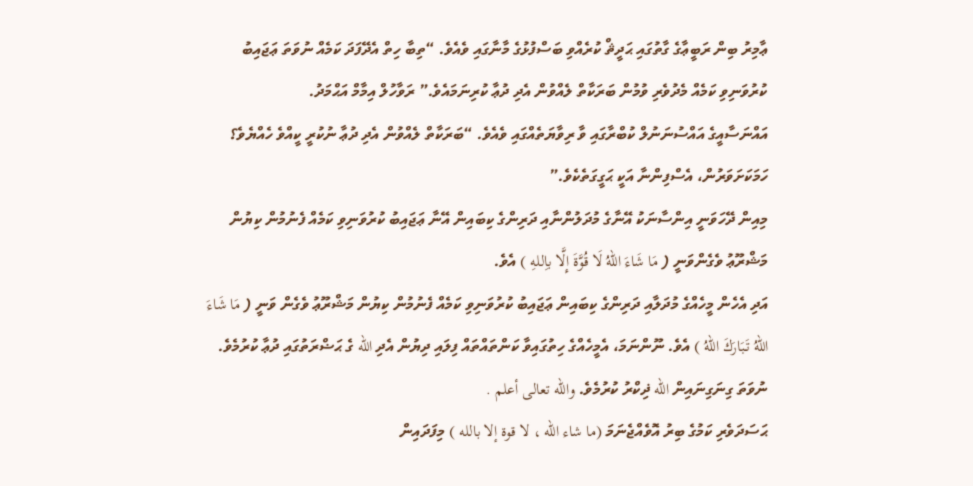ޢާމިރު ބިން ރަބީޢާގެ ގާތުގައި ޙަދީޘް ކުރެއްވި ބަސްފުޅުގެ މާނާގައި ވެއެވެ. “ތިބާ ހިތް އެދޭފަދަ ކަމެއް ނުވަތަ ޢަޖައިބު ކުރުވަނިވި ކަމެއް މެދުވެރި ވުމުން ބަރަކާތް ލެއްވުން އެދި ދުޢާ ކުރިނަމައެވެ.” ރަވާހުލް އިމާމް އަޙްމަދު.
އައްނަސާއީގެ އައްސުނަނުލް ކުބްރާގައި ވާ ރިވާޔަތެއްގައި ވެއެވެ. “ބަރަކާތް ލެއްވުން އެދި ދުޢާ ނުކުރީ ކީއްވެ ހެއްޔެވެ؟ ހަމަކަށަވަރުން، އެސްފިންނާ އަކީ ޙަގީގަތެކެވެ.”
މިއިން ދޭހަވަނީ އިންސާނަކު އޭނާގެ މުދަލުންނާއި ދަރިންގެ ކިބައިން އޭނާ ޢަޖައިބު ކުރުވަނިވި ކަމެއް ފެނުމުން ކިޔުން މަޝްރޫޢު ވެގެންވަނީ ( مَا شَاءَ اللهُ لَا قُوَّةَ إِلَّا باِللهِ ) އެވެ.
އަދި އެހެން މީހެއްގެ މުދަލާއި ދަރިންގެ ކިބައިން ޢަޖައިބު ކުރުވަނިވި ކަމެއް ފެނުމުން ކިޔުން މަޝްރޫޢު ވެގެން ވަނީ ( مَا شَاءَ اللهُ تَبَارَكَ اللهُ ) އެވެ. ނޫންނަމަ، އެމީހެއްގެ ހިތުގައިވާ ކަންތައްތައް ފިލައި ދިޔުން އެދި الله ގެ ޙަޟްރަތުގައި ދުޢާ ކުރުމެވެ. ނުވަތަ ގިނަގިނައިން الله ޛިކްރު ކުރުމެވެ. والله تعالى أعلم .
ޙަސަދަވެރި ކަމުގެ ބިރު އޮވެއްޖެނަމަ (ما شاء الله ، لا قوة إلا بالله ) މިފަދައިން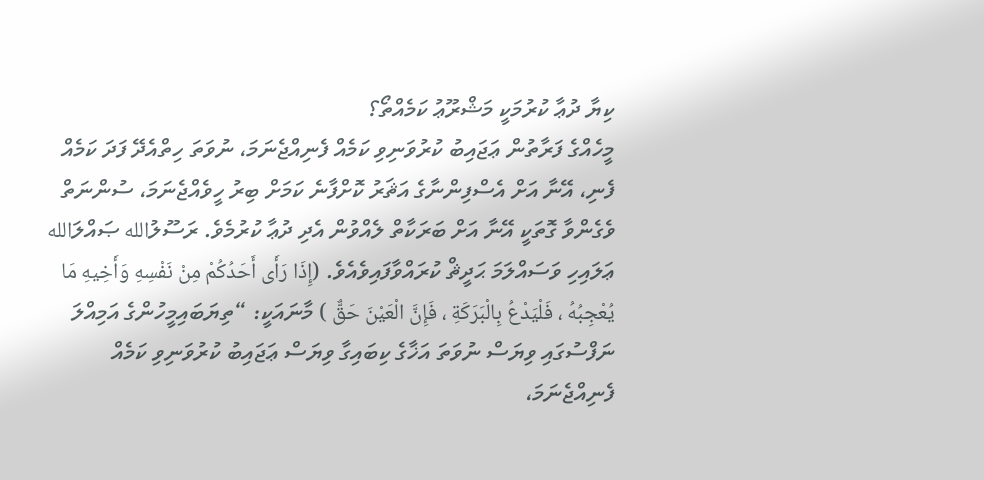ކިޔާ ދުޢާ ކުރުމަކީ މަޝްރޫޢު ކަމެއްތޯ؟
މީހެއްގެ ފަރާތުން ޢަޖައިބު ކުރުވަނިވި ކަމެއް ފެނިއްޖެނަމަ، ނުވަތަ ހިތްއެދޭ ފަދަ ކަމެއް ފެނި، އޭނާ އަށް އެސްފިންނާގެ އަޘަރު ކޮށްފާނެ ކަމަށް ބިރު ހީވެއްޖެނަމަ، ސުންނަތް ވެގެންވާ ގޮތަކީ އޭނާ އަށް ބަރަކާތް ލެއްވުން އެދި ދުޢާ ކުރުމެވެ. ރަސޫލުالله ޞައްލަالله ޢަލައިހި ވަސައްލަމަ ޙަދީޘް ކުރައްވާފައިވެއެވެ. (إِذَا رَأَى أَحَدُكُمْ مِنْ نَفْسِهِ وَأَخِيهِ مَا يُعْجِبُهُ ، فَلْيَدْعُ بِالْبَرَكَةِ ، فَإِنَّ الْعَيْنَ حَقٌّ ) މާނައަކީ: “ތިޔަބައިމީހުންގެ އަމިއްލަ ނަފްސުގައި ވިޔަސް ނުވަތަ އަޚާގެ ކިބައިގާ ވިޔަސް ޢަޖައިބު ކުރުވަނިވި ކަމެއް ފެނިއްޖެނަމަ،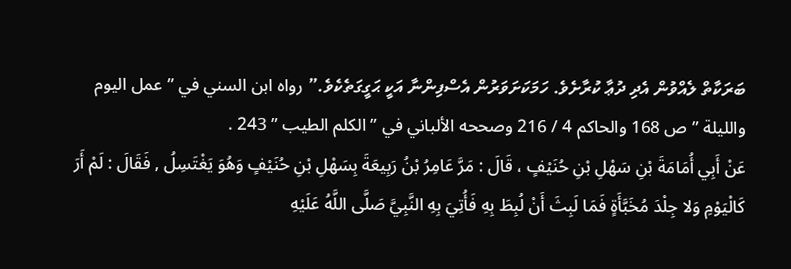ބަރަކާތް ލެއްވުން އެދި ދުޢާ ކުރާށެވެ. ހަމަކަށަވަރުން އެސްފިންނާ އަކީ ޙަގީގަތެކެވެ.” رواه ابن السني في ” عمل اليوم والليلة ” ص 168 والحاكم 4 / 216 وصححه الألباني في ” الكلم الطيب ” 243 .
عَنْ أَبِي أُمَامَةَ بْنِ سَهْلِ بْنِ حُنَيْفٍ ، قَالَ : مَرَّ عَامِرُ بْنُ رَبِيعَةَ بِسَهْلِ بْنِ حُنَيْفٍ وَهُوَ يَغْتَسِلُ , فَقَالَ : لَمْ أَرَ كَالْيَوْمِ وَلا جِلْدَ مُخَبَّأَةٍ فَمَا لَبِثَ أَنْ لُبِطَ بِهِ فَأُتِيَ بِهِ النَّبِيَّ صَلَّى اللَّهُ عَلَيْهِ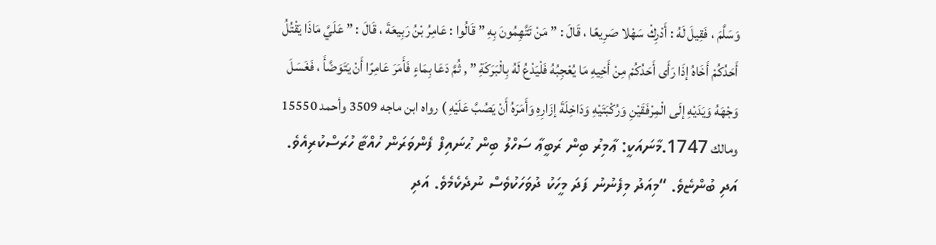وَسَلَّمَ ، فَقِيلَ لَهُ : أَدْرِكْ سَهْلا صَرِيعًا ، قَالَ : ” مَنْ تَتَّهِمُونَ بِهِ ” قَالُوا : عَامِرُ بْنُ رَبِيعَةَ ، قَالَ : ” عَلَيَّ مَاذَا يَقْتُلُ أَحَدُكُمْ أَخَاهُ إذَا رَأَى أَحَدُكُمْ مِنْ أَخِيهِ مَا يُعْجِبُهُ فَلْيَدْعُ لَهُ بِالْبَرَكَةِ ” , ثُمَّ دَعَا بِمَاءٍ فَأَمَرَ عَامِرًا أَنْ يَتَوَضَّأَ ، فَغَسَلَ وَجْهَهُ وَيَدَيْهِ إلَى الْمِرْفَقَيْنِ وَرُكْبَتَيْهِ وَدَاخِلَةَ إزَارِهِ وَأَمَرَهُ أَنْ يَصُبَّ عَلَيْهِ ) رواه ابن ماجه 3509 وأحمد 15550 ومالك 1747.މާނައަކީ: ޢާމިރު ބިން ރަބީޢާ ސަހްލު ބިން ޙުނައިފް ފެންވަރަން ހުއްޓާ ހުރަސްކުރިއެވެ. އަދި ބުންޏެވެ. “މިއަދު މިފެނުނު ފަދަ މީހަކު ދުވަހަކުވެސް ނުދެކެމެވެ. އަދި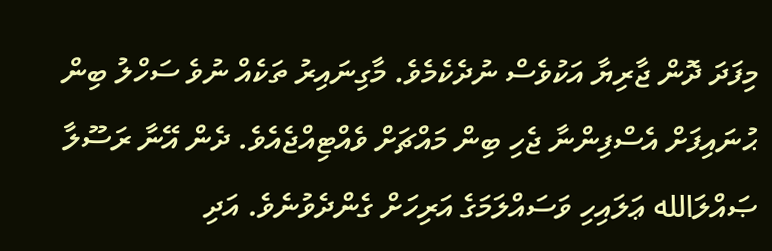މިފަދަ ދޮން ޖާރިޔާ އަކުވެސް ނުދެކެމެވެ. މާގިނައިރު ތަކެއް ނުވެ ސަހްލު ބިން ޙުނައިފަށް އެސްފިންނާ ޖެހި ބިން މައްޗަށް ވެއްޓިއްޖެއެވެ. ދެން އޭނާ ރަސޫލާ ޞައްލަالله ޢަލައިހި ވަސައްލަމަގެ އަރިހަށް ގެންދެވުނެވެ. އަދި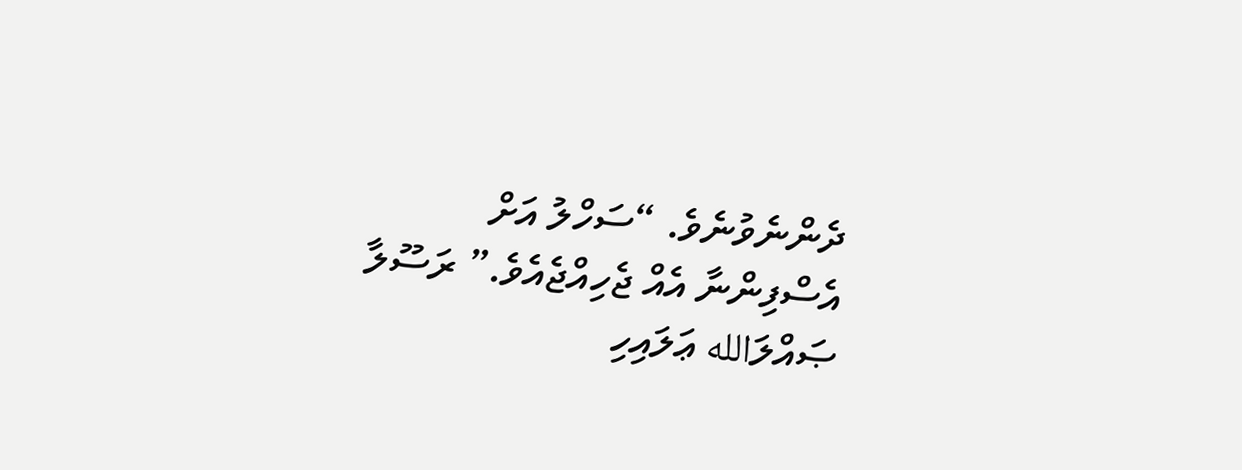ދެންނެވުނެވެ. “ސަހްލު އަށް އެސްފިންނާ އެއް ޖެހިއްޖެއެވެ.” ރަސޫލާ ޞައްލަالله ޢަލައިހި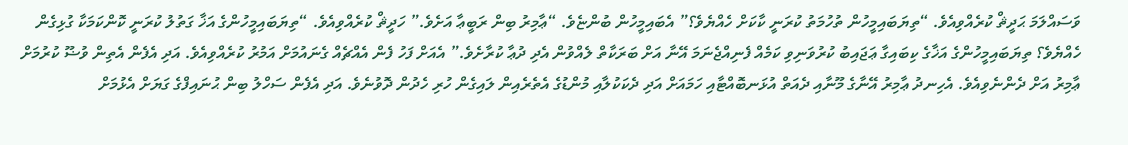ވަސައްލަމަ ޙަދީޘް ކުރެއްވިއެވެ. “ތިޔަބައިމީހުން ތުހުމަތު ކުރަނީ ކާކަށް ހެއްޔެވެ؟” އެބައިމީހުން ބުންޏެވެ. “ޢާމިރު ބިން ރަބީޢާ އަށެވެ.” ހަދީޘް ކުރެއްވިއެވެ. “ތިޔަބައިމީހުންގެ އަޚާ ގަތުލު ކުރަނީ ކޮންކަމަކާ ގުޅިގެން ހެއްޔެވެ؟ ތިޔަބައިމީހުންގެ އަޚާގެ ކިބައިގާ ޢަޖައިބު ކުރުވަނިވި ކަމެއް ފެނިއްޖެނަމަ އޭނާ އަށް ބަރަކާތް ލެއްވުން އެދި ދުޢާ ކުރާށެވެ.” އެއަށް ފަހު ފެން އެއްޗެއް ގެނައުމަށް އަމުރު ކުރެއްވިއެވެ. އަދި އެފެން އެތިން ވުޟޫ ކުރުމަށް ޢާމިރު އަށް ދެންނެވިއެވެ. އެހިނދު ޢާމިރު އޭނާގެ މޫނާއި ދެއަތް އުޅަނބޮއްޓާއި ހަމައަށް އަދި ދެކަކުލާއި މުންޑުގެ އެތެރެއިން ލައިގެން ހުރި ހެދުން ދޮވުނެވެ. އަދި އެފެން ސަހްލު ބިން ޙުނައިފްގެ ގަޔަށް އެޅުމަށް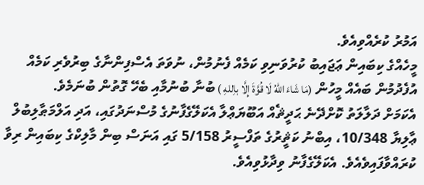އަމުރު ކުރެއްވިއެވެ.
މީހެއްގެ ކިބައިން ޢަޖައިބު ކުރުވަނިވި ކަމެއް ފެނުމުން، ނުވަތަ އެސްފިންނާގެ ބިރުވެރި ކަމެއް އުފެދުމުން ބައެއް މީހުން (مَا شَاءَ اللهُ لَا قُوَّةَ إِلَّا باِللهِ ) ބުނާ ބުނުމާއި ބެހޭ ގޮތުން ބުނަމެވެ. އެކަމަށް ދަލާލަތު ކޮށްދޭނެ ޙަދީޘެއް އަބޫޔަޢްލާ އެކަލޭގެފާނުގެ މުސްނަދުގައި، އަދި އަލްމަޠާލިބުލް ޢާލިޔާ 10/348، އިބްނު ކަޘީރުގެ ތަފްސީރު 5/158 ގައި އަނަސް ބިން މާލިކްގެ ކިބައިން ރިވާ ކުރައްވާފައިވެއެވެ. އެކަލޭގެފާނު ވިދާޅުވިއެވެ.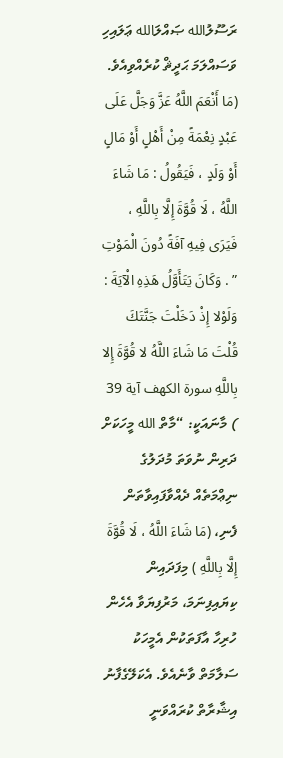ރަސޫލުالله ޞައްލަالله ޢަލައިހި ވަސައްލަމަ ޙަދީޘް ކުރެއްވިއެވެ. (مَا أَنْعَمَ اللَّهُ عَزَّ وَجَلَّ عَلَى عَبْدٍ نِعْمَةً مِنْ أَهْلٍ أَوْ مَالٍ أَوْ وَلَدٍ ، فَيَقُولُ : مَا شَاءَ اللَّهُ ، لَا قُوَّةَ إِلَّا بِاللَّهِ ، فَيَرَى فِيهِ آفَةً دُونَ الْمَوْتِ ” . وَكَانَ يَتَأَوَّلُ هَذِهِ الْآيَةَ : وَلَوْلا إِذْ دَخَلْتَ جَنَّتَكَ قُلْتَ مَا شَاءَ اللَّهُ لا قُوَّةَ إِلا بِاللَّهِ سورة الكهف آية 39 ) މާނައަކީ: “މާތް الله މީހަކަށް ދަރިން ނުވަތަ މުދަލުގެ ނިޢްމަތެއް ދެއްވާފައިވާތަން ފެނި، (مَا شَاءَ اللَّهُ ، لَا قُوَّةَ إِلَّا بِاللَّهِ ) މިފަދައިން ކިޔައިފިނަމަ، މަރުފިޔަވާ އެހެން ހުރިހާ އާފަތަކުން އެމީހަކު ސަލާމަތް ވާނެއެވެ. އެކަލޭގެފާނު އިޝާރާތް ކުރައްވަނީ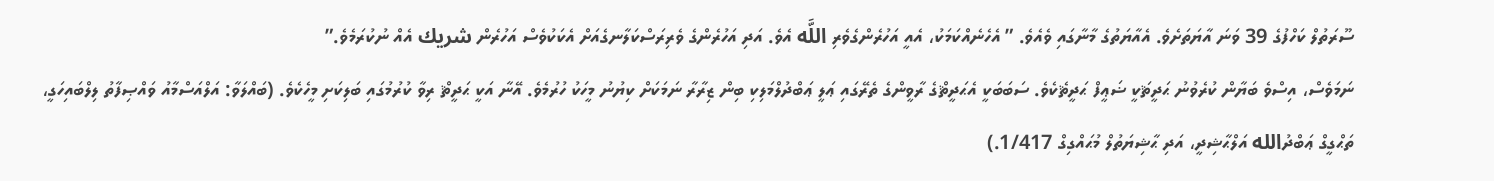ސޫރަތުލް ކަހްފުގެ 39 ވަނަ އާޔަތަށެވެ. އެއާޔަތުގެ މާނާގައި ވެއެވެ. ” އެހެނެއްކަމަކު، އެއީ އަހުރެންގެވެރި اللَّه އެވެ. އަދި އަހުރެންގެ ވެރިރަސްކަލާނގެއަށް އެކަކުވެސް އަހުރެން شريك އެއް ނުކުރަމެވެ.”
ނަމަވެސް، އިސްވެ ބަޔާން ކުރެވުނު ޙަދީޘަކީ ޟަޢީފް ޙަދީޘެކެވެ. ސަބަބަކީ އެޙަދީޘްގެ ރާވީންގެ ތެރޭގައި ޢަލީ ޢަބްދުލްމަލިކި ބިން ޒިރާރާ ނަމަކަށް ކިޔުނު މީހަކު ހުރުމެވެ. އޭނާ އަކީ ޙަދީޘް ރިވާ ކުރުމުގައި ބަލިކަށި މީހެކެވެ. (ބައްލަވާ: އަލްއަސްމާއު ވައްޞިފާތު ލިލްބައިހަގީ، ތަޙްގީގް ޢަބްދުالله އަލްޙާޝިދީ، އަދި ޙާޝިޔަތުލް މުޙައްގިގް 1/417.)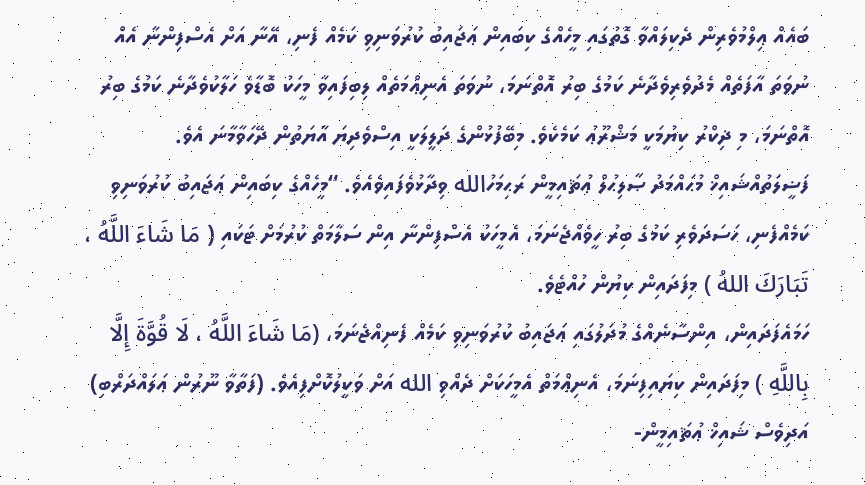ބައެއް ޢިލްމުވެރިން ދެކިލައްވާ ގޮތުގައި މީހެއްގެ ކިބައިން ޢަޖައިބު ކުރުވަނިވި ކަމެއް ފެނި، އޭނާ އަށް އެސްފިންނާ އެއް ނުވަތަ އާފަތެއް މެދުވެރިވެދާނެ ކަމުގެ ބިރު އޮތްނަމަ، ނުވަތަ އެނިޢްމަތެއް ލިބިފައިވާ މީހަކު ބޮޑާވެ ހަލާކުވެދާނެ ކަމުގެ ބިރު އޮތްނަމަ، މި ޛިކްރު ކިޔުމަކީ މަޝްރޫޢު ކަމެކެވެ. މިބޭފުޅުންގެ ދަލީލަކީ އިސްވެދިޔަ އާޔަތުން ދޭހަވާމާނަ އެވެ.
ފަޟީލަތުއްޝައިޚް މުޙައްމަދު ޞާލިޙުލް ޢުޘައިމީން ރަޙިމަހުالله ވިދާޅުވެފައިވެއެވެ. “މީހެއްގެ ކިބައިން ޢަޖައިބު ކުރުވަނިވި ކަމެއްފެނި، ހަސަދަވެރި ކަމުގެ ބިރު ހީވެއްޖެނަމަ، އެމީހަކު އެސްފިންނާ އިން ސަލާމަތް ކުރުމަށް ޓަކައި ( مَا شَاءَ اللَّهُ ، تَبَارَكَ اللهُ ) މިފަދައިން ކިޔުން ހުއްޓެވެ.
ހަމައެފަދައިން، އިންސާނެއްގެ މުދަލުގައި ޢަޖައިބު ކުރުވަނިވި ކަމެއް ފެނިއްޖެނަމަ، (مَا شَاءَ اللَّهُ ، لَا قُوَّةَ إِلَّا بِاللَّهِ ) މިފަދައިން ކިޔައިފިނަމަ، އެނިޢްމަތް އެމީހަކަށް ދެއްވި الله އަށް ވަކީލުކޮށްފިއެވެ. (ފަތާވާ ނޫރުން ޢަލައްދަރްބި)
އަދިވެސް ޝައިޚް ޢުޘައިމީން-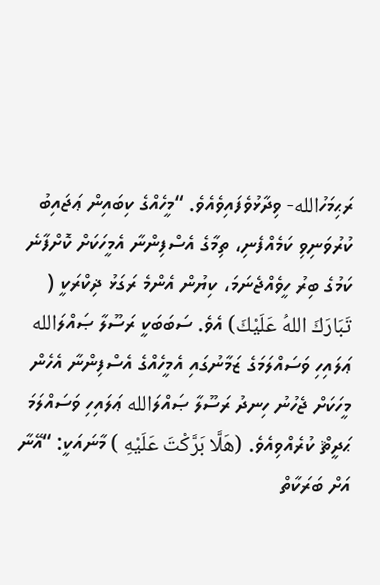ރަޙިމަހުالله- ވިދާޅުވެފައިވެއެވެ. “މީހެއްގެ ކިބައިން ޢަޖައިބު ކުރުވަނިވި ކަމެއްފެނި، ތިމާގެ އެސްފިންނާ އެމީހަކަށް ކޮށްފާނެ ކަމުގެ ބިރު ހީވެއްޖެނަމަ، ކިޔުން އެންމެ ރަގަޅު ޛިކްރަކީ ( تَبَارَكَ اللهُ عَلَيْكَ) އެވެ. ސަބަބަކީ ރަސޫލާ ޞައްލަالله ޢަލައިހި ވަސައްލަމަގެ ޒަމާނުގައި އެމީހެއްގެ އެސްފިންނާ އެހެން މީހަކަށް ޖެހުނު ހިނދު ރަސޫލާ ޞައްލަالله ޢަލައިހި ވަސައްލަމަ ޙަދީޘް ކުރެއްވިއެވެ. (هَلَّا بَرَّكْتَ عَلَيْهِ ) މާނައަކީ: “އޭނާ އަށް ބަރަކާތް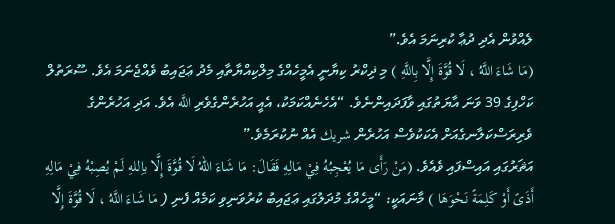ލެއްވުން އެދި ދުޢާ ކުރިނަމަ އެވެ.”
(مَا شَاءَ اللَّهُ ، لَا قُوَّةَ إِلَّا بِاللَّهِ ) މި ޛިކްރު ކިޔާނީ އެމީހެއްގެ މިލްކިއްޔާތާއި މެދު ޢަޖައިބު ވެއްޖެނަމަ އެވެ. ސޫރަތުލް ކަހްފިގެ 39 ވަނަ އާޔަތުގައި ވާފަދައިންނެވެ. “އެހެނެއްކަމަކު، އެއީ އަހުރެންގެވެރި اللَّه އެވެ. އަދި އަހުރެންގެ ވެރިރަސްކަލާނގެއަށް އެކަކުވެސް އަހުރެން شريك އެއް ނުކުރަމެވެ.”
އަޘަރުގައި އައިސްފައި ވެއެވެ. (مَنْ رَأَى مَا يُعْجِبُهُ فِيْ مَالِهِ فَقَالَ: مَا شَاءَ اللهُ لَا قُوَّةَ إِلَّا باِللهِ لَمْ يُصِبْهُ فِيْ مَالِهِ أَذَىً أَوْ كَلِمَةً نَحْوَهَا ) މާނައަކީ: “މީހެއްގެ މުދަލުގައި ޢަޖައިބު ކުރުވަނިވި ކަމެއް ފެނި ( مَا شَاءَ اللَّهُ ، لَا قُوَّةَ إِلَّا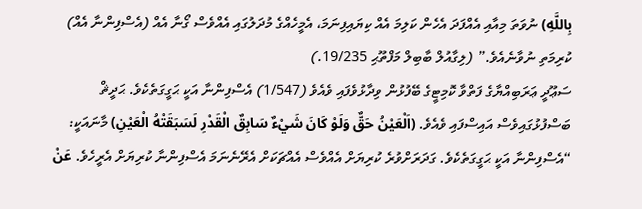بِاللَّهِ) ނުވަތަ މިއާއި އެއްފަދަ އެހެން ކަލިމަ އެއް ކިޔައިފިނަމަ، އެމީހެއްގެ މުދަލުގައި އެއްވެސް ގޯނާ އެއް (އެސްފިންނާ އެއް) ކުރިމަތި ނުވާނެއެވެ.” (ލިގާއުލް ބާބިލް މަފްތޫޙި 19/235.)
ސަޢޫދީ ޢަރަބިއްޔާގެ ފަތްވާ ކޮމިޓީގެ ބޭފުޅުން ވިދާޅުވެފައި ވެއެވެ (1/547) އެސްފިންނާ އަކީ ޙަގީގަތެކެވެ. ޙަދީޘް ބަސްފުޅުގައިވެސް އައިސްފައި ވެއެވެ. (اَلْعَيْنُ حَقٌّ وَلَوْ كَانَ شَيْءٌ سَابِقٌ الْقَدْرِ لَسَبَقَتْهُ الْعَيْنِ) މާނައަކީ: “އެސްފިންނާ އަކީ ޙަގީގަތެކެވެ. ގަދަރަށްވުރެ ކުރިޔަށް އެއްވެސް އެއްޗަކަށް އެރޭނެނަމަ އެސްފިންނާ ކުރިޔަށް އެރީހެވެ. عَنْ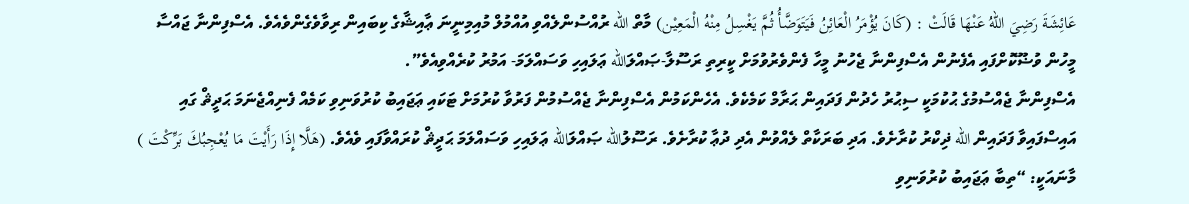عَائِشَةَ رَضِيَ اللهُ عَنْهَا قَالَتْ : (كَانَ يُؤْمَرُ الْعَائِنُ فَيَتَوَضَّأُ ثُمَّ يَغْسِلُ مِنْهُ الْمَعِيْن) މާތް الله ރުއްސުންލެއްވި އުއްމުލް މުއިމިނީނަ ޢާއިޝާގެ ކިބައިން ރިވާވެގެންވެއެވެ. އެސްފިންނާ ޖައްސާ މީހުން ވުޟޫކޮށްފައި އެފެނުން އެސްފިންނާ ޖެހުނު މީހާ ފެންވެރުވުމަށް ކީރިތި ރަސޫލާ-ޞައްލަالله ޢަލައިހި ވަސައްލަމަ- އަމުރު ކުރެއްވިއެވެ”.
އެސްފިންނާ ޖެއްސުމުގެ ޙުކުމަކީ ސިޙުރު ހެދުން ފަދައިން ޙަރާމް ކަމެކެވެ. އެހެންކަމުން އެސްފިންނާ ޖެއްސުމުން ފަރުވާ ކުރުމަށް ޓަކައި ޢަޖައިބު ކުރުވަނިވި ކަމެއް ފެނިއްޖެނަމަ ޙަދީޘް ގައި އައިސްފައިވާ ފަދައިން الله ޛިކްރު ކުރާށެވެ. އަދި ބަރަކާތް ލެއްވުން އެދި ދުޢާ ކުރާށެވެ. ރަސޫލުالله ޞައްލަالله ޢަލައިހި ވަސައްލަމަ ޙަދީޘް ކުރައްވާފައި ވެއެވެ. (هَلَّا إِذَا رَأَيْتَ مَا يُعْجِبُكَ بَرِّكْتَ ) މާނައަކީ: “ތިބާ ޢަޖައިބު ކުރުވަނިވި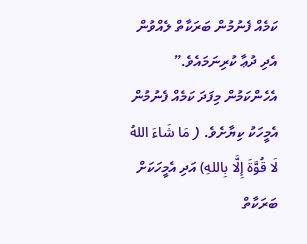ކަމެއް ފެނުމުން ބަރަކާތް ލެއްވުން އެދި ދުޢާ ކުރިނަމައެވެ.” އެހެންކަމުން މިފަދަ ކަމެއް ފެނުމުން އެމީހަކު ކިޔާށެވެ. ( مَا شَاءَ اللهُ لَا قُوَّةَ إِلَّا بِاللهِ) އަދި އެމީހަކަށް ބަރަކާތް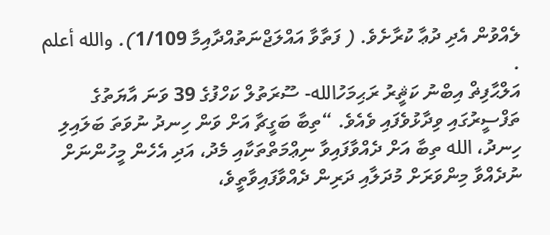ލެއްވުން އެދި ދުޢާ ކުރާށެވެ. ( ފަތާވާ އައްލަޖްނަތުއްދާއިމާ 1/109). والله أعلم .
އަލްޙާފިޡް އިބްނު ކަޘީރު ރަޙިމަހުالله- ސޫރަތުލް ކަހްފުގެ 39 ވަނަ އާޔަތުގެ ތަފްސީރުގައި ވިދާޅުވެފައި ވެއެވެ. “ތިބާ ބަގީޗާ އަށް ވަން ހިނދު ނުވަތަ ބަލައިލި ހިނދު، الله ތިބާ އަށް ދެއްވާފައިވާ ނިޢްމަތްތަކާއި މެދު، އަދި އެހެން މީހުންނަށް ނުދެއްވާ މިންވަރަށް މުދަލާއި ދަރިން ދެއްވާފައިވާތީވެ،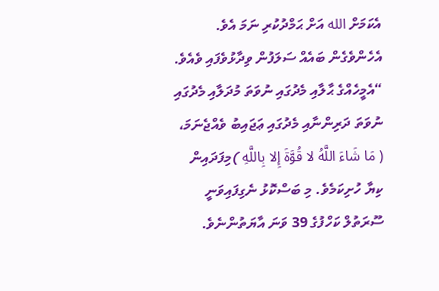އެކަމަށް الله އަށް ޙަމްދުކުރި ނަމަ އެވެ. އެހެންވެގެން ބައެއް ސަލަފުން ވިދާޅުވެފައި ވެއެވެ. “އެމީހެއްގެ ޙާލާއި މެދުގައި ނުވަތަ މުދަލާއި މެދުގައި ނުވަތަ ދަރިންނާއި މެދުގައި ޢަޖައިބު ވެއްޖެނަމަ، ( مَا شَاءَ اللَّهُ لا قُوَّةَ إِلا بِاللَّهِ )މިފަދައިން ކިޔާ ހުށިކަމެވެ. މި ބަސްކޮޅު ނެގިފައިވަނީ ސޫރަތުލް ކަހްފުގެ 39 ވަނަ އާޔަތުންނެވެ.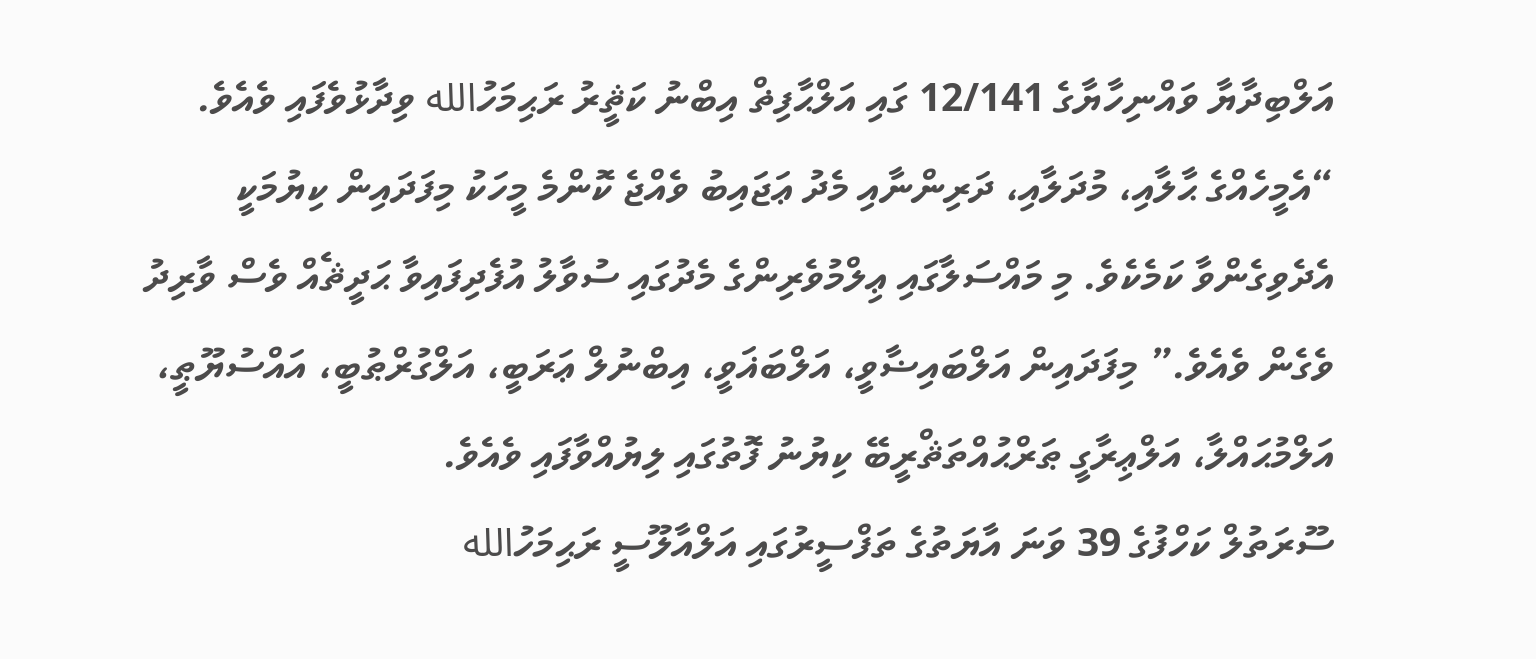އަލްބިދާޔާ ވައްނިހާޔާގެ 12/141 ގައި އަލްޙާފިޡް އިބްނު ކަޘީރު ރަޙިމަހުالله ވިދާޅުވެފައި ވެއެވެ. “އެމީހެއްގެ ޙާލާއި، މުދަލާއި، ދަރިންނާއި މެދު ޢަޖައިބު ވެއްޖެ ކޮންމެ މީހަކު މިފަދައިން ކިޔުމަކީ އެދެވިގެންވާ ކަމެކެވެ. މި މައްސަލާގައި ޢިލްމުވެރިންގެ މެދުގައި ސުވާލު އުފެދިފައިވާ ޙަދީޘެއް ވެސް ވާރިދު ވެގެން ވެއެވެ.” މިފަދައިން އަލްބައިޟާވީ، އަލްބަޣަވީ، އިބްނުލް ޢަރަބީ، އަލްގުރްޠުބީ، އައްސުޔޫޠީ، އަލްމުޙައްލާ، އަލްޢިރާގީ ޠަރްޙުއްތަޘްރީބޭ ކިޔުނު ފޮތުގައި ލިޔުއްވާފައި ވެއެވެ.
ސޫރަތުލް ކަހްފުގެ 39 ވަނަ އާޔަތުގެ ތަފްސީރުގައި އަލްއާލޫސީ ރަޙިމަހުالله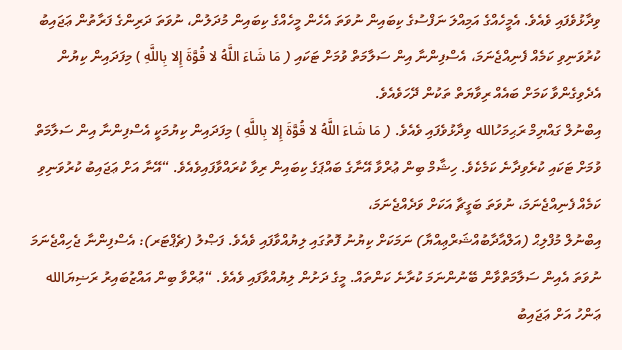ވިދާޅުވެފައި ވެއެވެ. އެމީހެއްގެ އަމިއްލަ ނަފްސުގެ ކިބައިން ނުވަތަ އެހެން މީހެއްގެ ކިބައިން މުދަލުން، ނުވަތަ ދަރިންގެ ފަރާތުން ޢަޖައިބު ކުރުވަނިވި ކަމެއް ފެނިއްޖެނަމަ، އެސްފިންނާ އިން ސަލާމަތް ވުމަށް ޓަކައި ( مَا شَاءَ اللَّهُ لا قُوَّةَ إِلا بِاللَّهِ ) މިފަދައިން ކިޔުން އެދެވިގެންވާ ކަމަށް ބައެއް ރިވާޔަތް ތަކުން ދޭހަވެއެވެ.
އިބްނުލް ގައްޔިމް ރަޙިމަހުالله ވިދާޅުވެފައި ވެއެވެ. ( مَا شَاءَ اللَّهُ لا قُوَّةَ إِلا بِاللَّهِ ) މިފަދައިން ކިޔުމަކީ އެސްފިންނާ އިން ސަލާމަތް ވުމަށް ޓަކައި ކުރެވިދާނެ ކަމެކެވެ. ހިޝާމް ބިން ޢުރްވާ އޭނާގެ ބައްޕަގެ ކިބައިން ރިވާ ކުރައްވާފައިވެއެވެ. “އޭނާ އަށް ޢަޖައިބު ކުރުވަނިވި ކަމެއް ފެނިއްޖެނަމަ، ނުވަތަ ބަގީޗާ އަކަށް ވަދެއްޖެނަމަ،
އިބްނުލް މުފްލިޙް (އަލްއާދާބުއްޝަރްޢިއްޔާ) ނަމަކަށް ކިޔުނު ފޮތުގައި ލިޔުއްވާފައި ވެއެވެ. ފަޞްލު (ޗެޕްޓަރ): އެސްފިންނާ ޖެހިއްޖެނަމަ ނުވަތަ އެއިން ސަލާމަތްވާން ބޭނުންނަމަ ކުރާނެ ކަންތައް. މީގެ ދަށުން ލިޔުއްވާފައި ވެއެވެ. “ޢުރްވާ ބިން އައްޒުބައިރު ރަޟިޔަالله ޢަންހު އަށް ޢަޖައިބު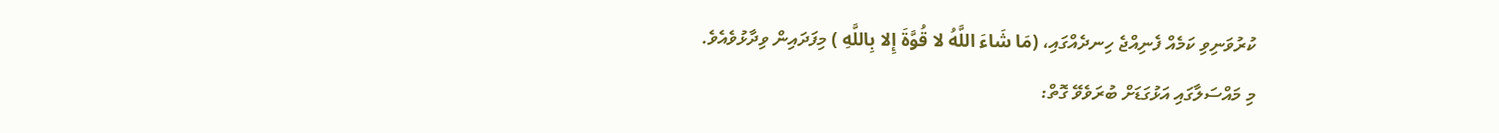ކުރުވަނިވި ކަމެއް ފެނިއްޖެ ހިނދެއްގައި، (مَا شَاءَ اللَّهُ لا قُوَّةَ إِلا بِاللَّهِ ) މިފަދައިން ވިދާޅުވެއެވެ.
މި މައްސަލާގައި އަޅުގަޑަށް ބުރަވެވޭ ގޮތް: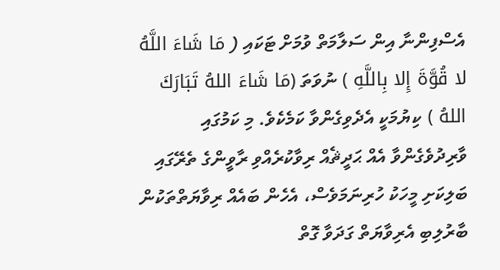އެސްފިންނާ އިން ސަލާމަތް ވުމަށް ޓަކައި ( مَا شَاءَ اللَّهُ لا قُوَّةَ إِلا بِاللَّهِ ) ނުވަތަ (مَا شَاءَ اللهُ تَبَارَكَ اللهُ ) ކިޔުމަކީ އެދެވިގެންވާ ކަމެކެވެ. މި ކަމުގައި ވާރިދުވެގެންވާ އެއް ޙަދީޘެއް ރިވާކުރެއްވި ރާވީންގެ ތެރޭގައި ބަލިކަށި މީހަކު ހުރިނަމަވެސް، އެހެން ބައެއް ރިވާޔަތްތަކުން ބާރުލިބި އެރިވާޔަތް ގަދަވާ ގޮތް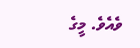ވެއެވެ. މީގެ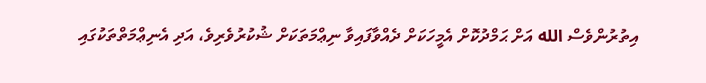އިތުރުންވެސް الله އަށް ޙަމްދުކޮށް އެމީހަކަށް ދެއްވާފައިވާ ނިޢްމަތަކަށް ޝުކުރުވެރިވެ، އަދި އެނިޢްމަތްތަކުގައި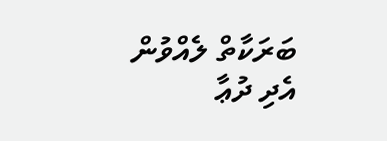ބަރަކާތް ލެއްވުން އެދި ދުޢާ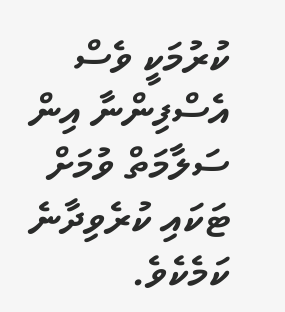ކުރުމަކީ ވެސް އެސްފިންނާ އިން ސަލާމަތް ވުމަށް ޓަކައި ކުރެވިދާނެ ކަމެކެވެ.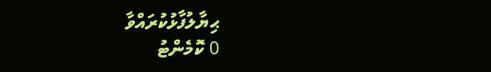ޙިޔާލުފާޅުކުރައްވާ
0 ކޮމެންޓު